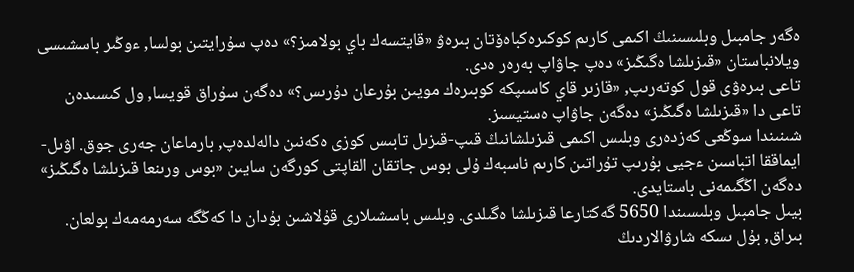ەگەر جامبىل وبلىسىنىڭ اكىمى كارىم كوكىرەكباەۆتان بىرەۋ «قايتسەك باي بولامىز؟» دەپ سۇرايتىن بولسا, ءوڭىر باسشىسى ويلانباستان «قىزىلشا ەگىڭىز» دەپ جاۋاپ بەرەر ەدى.
تاعى بىرەۋى قول كوتەرىپ, «قازىر قاي كاسىپكە كوبىرەك مويىن بۇرعان دۇرىس؟» دەگەن سۇراق قويسا, ول كىسىدەن تاعى دا «قىزىلشا ەگىڭىز» دەگەن جاۋاپ ەستيسىز.
شىنىندا سوڭعى كەزدەرى وبلىس اكىمى قىزىلشانىڭ قىپ-قىزىل تابىس كوزى ەكەنىن دالەلدەپ, بارماعان جەرى جوق. اۋىل-ايماققا اتباسىن ءجيى بۇرىپ تۇراتىن كارىم ناسبەك ۇلى بوس جاتقان القاپتى كورگەن سايىن «بوس ورىنعا قىزىلشا ەگىڭىز» دەگەن اڭگىمەنى باستايدى.
بيىل جامبىل وبلىسىندا 5650 گەكتارعا قىزىلشا ەگىلدى. وبلىس باسشىلارى قۇلاشىن بۇدان دا كەڭگە سەرمەمەك بولعان. بىراق, بۇل ىسكە شارۋالاردىڭ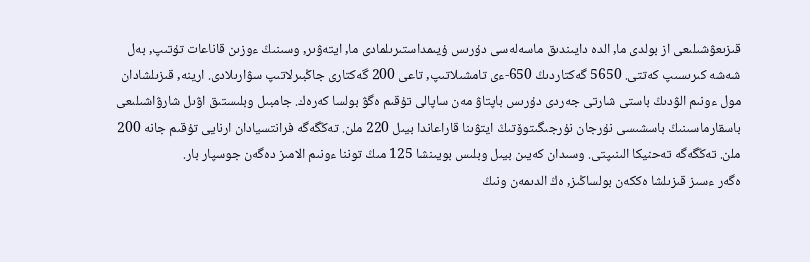قىزىعۋشىلىعى از بولدى ما, الدە دايىندىق ماسەلەسى دۇرىس ۇيىمداستىرىلمادى ما, ايتەۋىر, وسىنىڭ ءوزىن قاناعات تۇتىپ, بەل شەشە كىرىسىپ كەتتى. 5650 گەكتاردىڭ 650-ءى تامشىلاتىپ, تاعى 200 گەكتارى جاڭبىرلاتىپ سۋارىلادى. ارينە, قىزىلشادان مول ءونىم الۋدىڭ باستى شارتى جەردى دۇرىس باپتاۋ مەن ساپالى تۇقىم ەگۋ بولسا كەرەك. جامبىل وبلىستىق اۋىل شارۋاشىلىعى باسقارماسىنىڭ باسشىسى نۇرجان نۇرجىگىتوۆتىڭ ايتۋىنا قاراعاندا بيىل 220 ملن. تەڭگەگە فرانتسيادان ارنايى تۇقىم جانە 200 ملن. تەڭگەگە تەحنيكا الىنىپتى. وسىدان كەيىن بيىل وبلىس بويىنشا 125 مىڭ توننا ءونىم الامىز دەگەن جوسپار بار.
ەگەر ءسىز قىزىلشا ەككەن بولساڭىز, ەڭ الدىمەن ونىڭ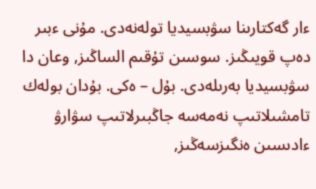ءار گەكتارىنا سۋبسيديا تولەنەدى. مۇنى ءبىر دەپ قويىڭىز. سوسىن تۇقىم الساڭىز, وعان دا سۋبسيديا بەرىلەدى. بۇل – ەكى. بۇدان بولەك تامشىلاتىپ نەمەسە جاڭبىرلاتىپ سۋارۋ ءادىسىن ەنگىزسەڭىز,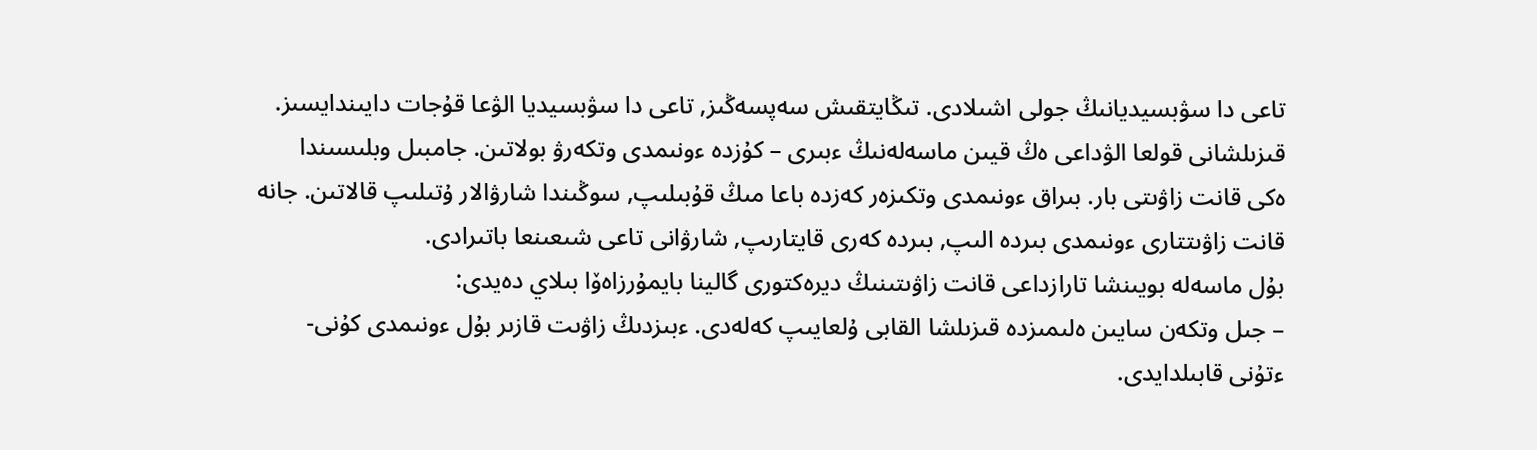تاعى دا سۋبسيديانىڭ جولى اشىلادى. تىڭايتقىش سەپسەڭىز, تاعى دا سۋبسيديا الۋعا قۇجات دايىندايسىز. قىزىلشانى قولعا الۋداعى ەڭ قيىن ماسەلەنىڭ ءبىرى – كۇزدە ءونىمدى وتكەرۋ بولاتىن. جامبىل وبلىسىندا ەكى قانت زاۋىتى بار. بىراق ءونىمدى وتكىزەر كەزدە باعا مىڭ قۇبىلىپ, سوڭىندا شارۋالار ۇتىلىپ قالاتىن. جانە قانت زاۋىتتارى ءونىمدى بىردە الىپ, بىردە كەرى قايتارىپ, شارۋانى تاعى شىعىنعا باتىرادى.
بۇل ماسەلە بويىنشا تارازداعى قانت زاۋىتىنىڭ ديرەكتورى گالينا بايمۇرزاەۆا بىلاي دەيدى:
– جىل وتكەن سايىن ەلىمىزدە قىزىلشا القابى ۇلعايىپ كەلەدى. ءبىزدىڭ زاۋىت قازىر بۇل ءونىمدى كۇنى-ءتۇنى قابىلدايدى.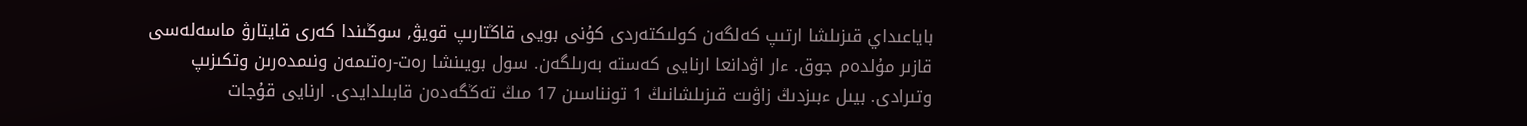باياعىداي قىزىلشا ارتىپ كەلگەن كولىكتەردى كۇنى بويى قاڭتارىپ قويۋ, سوڭىندا كەرى قايتارۋ ماسەلەسى قازىر مۇلدەم جوق. ءار اۋدانعا ارنايى كەستە بەرىلگەن. سول بويىنشا رەت-رەتىمەن ونىمدەرىن وتكىزىپ وتىرادى. بيىل ءبىزدىڭ زاۋىت قىزىلشانىڭ 1 تونناسىن 17 مىڭ تەڭگەدەن قابىلدايدى. ارنايى قۇجات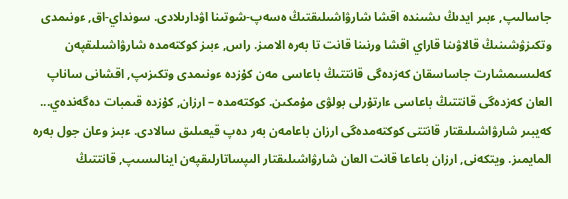جاسالىپ, ءبىر ايدىڭ ىشىندە اقشا شارۋاشىلىقتىڭ ەسەپ-شوتىنا اۋدارىلادى. سونداي-اق, ءونىمدى وتكىزۋشىنىڭ قالاۋىنا قاراي اقشا ورنىنا قانت تا بەرە الامىز. راس, ءبىز كوكتەمدە شارۋاشىلىقپەن كەلىسىمشارت جاساسقان كەزدەگى قانتتىڭ باعاسى مەن كۇزدە ءونىمدى وتكىزىپ, اقشانى ساناپ العان كەزدەگى قانتتىڭ باعاسى ءارتۇرلى بولۋى مۇمكىن. كوكتەمدە – ارزان, كۇزدە قىمبات دەگەندەي... كەيبىر شارۋاشىلىقتار قانتتى كوكتەمدەگى ارزان باعامەن بەر دەپ قيعىلىق سالادى. ءبىز وعان جول بەرە المايمىز. ويتكەنى, ارزان باعاعا قانت العان شارۋاشىلىقتار الىپساتارلىقپەن اينالىسىپ, قانتتىڭ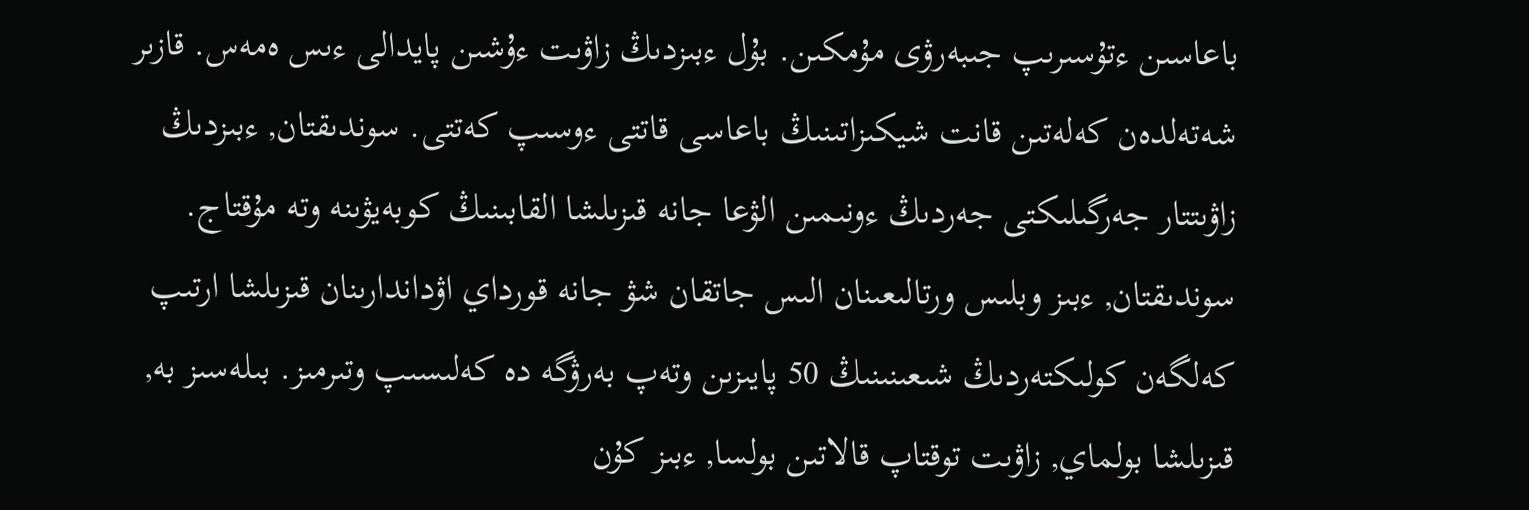باعاسىن ءتۇسىرىپ جىبەرۋى مۇمكىن. بۇل ءبىزدىڭ زاۋىت ءۇشىن پايدالى ءىس ەمەس. قازىر شەتەلدەن كەلەتىن قانت شيكىزاتىنىڭ باعاسى قاتتى ءوسىپ كەتتى. سوندىقتان, ءبىزدىڭ زاۋىتتار جەرگىلىكتى جەردىڭ ءونىمىن الۋعا جانە قىزىلشا القابىنىڭ كوبەيۋىنە وتە مۇقتاج. سوندىقتان, ءبىز وبلىس ورتالىعىنان الىس جاتقان شۋ جانە قورداي اۋداندارىنان قىزىلشا ارتىپ كەلگەن كولىكتەردىڭ شىعىنىنىڭ 50 پايىزىن وتەپ بەرۋگە دە كەلىسىپ وتىرمىز. بىلەسىز بە, قىزىلشا بولماي, زاۋىت توقتاپ قالاتىن بولسا, ءبىز كۇن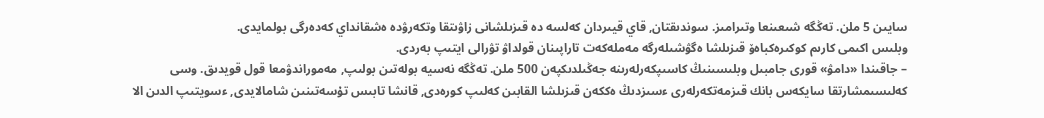سايىن 5 ملن. تەڭگە شىعىنعا وتىرامىز. سوندىقتان, قاي قيىردان كەلسە دە قىزىلشانى زاۋىتقا وتكەرۋدە ەشقانداي كەدەرگى بولمايدى.
وبلىس اكىمى كارىم كوكىرەكباەۆ قىزىلشا ەگۋشىلەرگە مەملەكەت تاراپىنان قولداۋ تۋرالى ايتىپ بەردى.
– جاقىندا «دامۋ» قورى جامبىل وبلىسىنىڭ كاسىپكەرلەرىنە جەڭىلدىكپەن 500 ملن. تەڭگە نەسيە بولەتىن بولىپ, مەموراندۋمعا قول قويدىق. وسى كەلىسىمشارتقا سايكەس بانك قىزمەتكەرلەرى ءسىزدىڭ ەككەن قىزىلشا القابىن كەلىپ كورەدى, قانشا تابىس تۇسەتىنىن شامالايدى, ءسويتىپ الدىن الا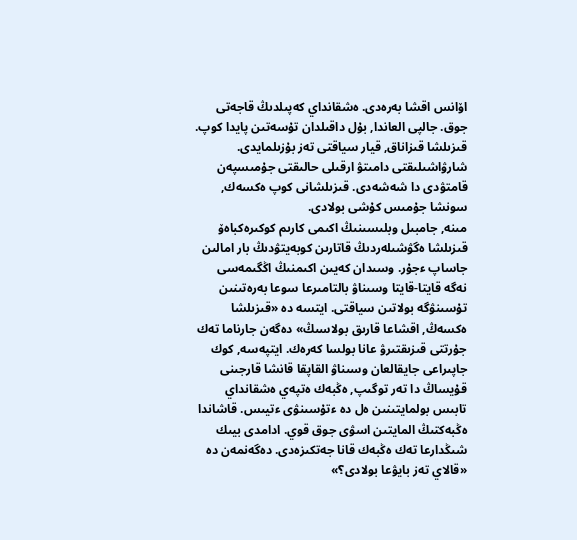اۆانس اقشا بەرەدى. ەشقانداي كەپىلدىڭ قاجەتى جوق. جالپى العاندا, بۇل داقىلدان تۇسەتىن پايدا كوپ. قىزىلشا قىزاناق, قيار سياقتى تەز بۇزىلمايدى. شارۋاشىلىقتى دامىتۋ ارقىلى حالىقتى جۇمىسپەن قامتۋدى دا شەشەدى. قىزىلشانى كوپ ەكسەك, سونشا جۇمىس كۇشى بولادى.
مىنە, جامبىل وبلىسىنىڭ اكىمى كارىم كوكىرەكباەۆ قىزىلشا ەگۋشىلەردىڭ قاتارىن كوبەيتۋدىڭ بار امالىن جاساپ ءجۇر. وسىدان كەيىن اكىمنىڭ اڭگىمەسى نەگە قايتا-قايتا وسىناۋ بالتامىرعا سوعا بەرەتىنىن تۇسىنۋگە بولاتىن سياقتى. ايتسە دە «قىزىلشا ەكسەڭ, اقشاعا قارىق بولاسىڭ» دەگەن جارناما تەك جۇرتتى قىزىقتىرۋ عانا بولسا كەرەك. ايتپەسە, كوك جاپىراعى جايقالعان وسىناۋ القاپقا قانشا قارجىنى قۇيساڭ دا تەر توگىپ, ەڭبەك ەتپەي ەشقانداي تابىس بولمايتىنىن ەل دە ءتۇسىنۋى ءتيىس. قاشاندا ەڭبەكتىڭ المايتىن اسۋى جوق قوي. ادامدى بيىك شىڭدارعا تەك ەڭبەك قانا جەتكىزەدى. دەگەنمەن دە «قالاي تەز بايۋعا بولادى؟»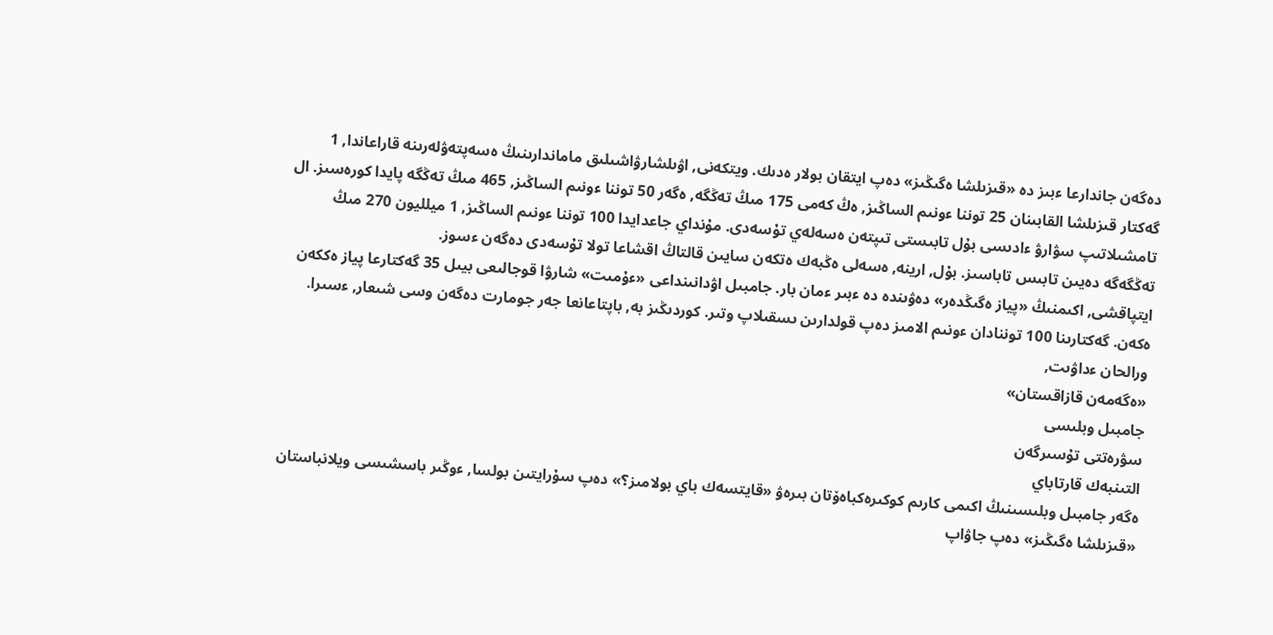دەگەن جاندارعا ءبىز دە «قىزىلشا ەگىڭىز» دەپ ايتقان بولار ەدىك. ويتكەنى, اۋىلشارۋاشىلىق ماماندارىنىڭ ەسەپتەۋلەرىنە قاراعاندا, 1 گەكتار قىزىلشا القابىنان 25 توننا ءونىم الساڭىز, ەڭ كەمى 175 مىڭ تەڭگە, ەگەر 50 توننا ءونىم الساڭىز, 465 مىڭ تەڭگە پايدا كورەسىز. ال تامشىلاتىپ سۋارۋ ءادىسى بۇل تابىستى تىپتەن ەسەلەي تۇسەدى. مۇنداي جاعدايدا 100 توننا ءونىم الساڭىز, 1 ميلليون 270 مىڭ تەڭگەگە دەيىن تابىس تاباسىز. بۇل, ارينە, ەسەلى ەڭبەك ەتكەن سايىن قالتاڭ اقشاعا تولا تۇسەدى دەگەن ءسوز.
ايتپاقشى, اكىمنىڭ «پياز ەگىڭدەر» دەۋىندە دە ءبىر ءمان بار. جامبىل اۋدانىنداعى «ءۇمىت» شارۋا قوجالىعى بيىل 35 گەكتارعا پياز ەككەن ەكەن. گەكتارىنا 100 توننادان ءونىم الامىز دەپ قولدارىن ىسقىلاپ وتىر. كوردىڭىز بە, باپتاعانعا جەر جومارت دەگەن وسى شىعار, ءسىرا.
ورالحان ءداۋىت,
«ەگەمەن قازاقستان»
جامبىل وبلىسى
سۋرەتتى تۇسىرگەن
التىنبەك قارتاباي
ەگەر جامبىل وبلىسىنىڭ اكىمى كارىم كوكىرەكباەۆتان بىرەۋ «قايتسەك باي بولامىز؟» دەپ سۇرايتىن بولسا, ءوڭىر باسشىسى ويلانباستان «قىزىلشا ەگىڭىز» دەپ جاۋاپ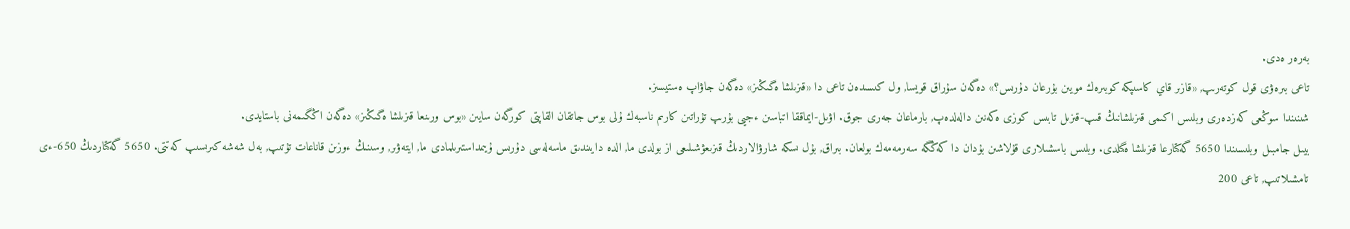بەرەر ەدى.
تاعى بىرەۋى قول كوتەرىپ, «قازىر قاي كاسىپكە كوبىرەك مويىن بۇرعان دۇرىس؟» دەگەن سۇراق قويسا, ول كىسىدەن تاعى دا «قىزىلشا ەگىڭىز» دەگەن جاۋاپ ەستيسىز.
شىنىندا سوڭعى كەزدەرى وبلىس اكىمى قىزىلشانىڭ قىپ-قىزىل تابىس كوزى ەكەنىن دالەلدەپ, بارماعان جەرى جوق. اۋىل-ايماققا اتباسىن ءجيى بۇرىپ تۇراتىن كارىم ناسبەك ۇلى بوس جاتقان القاپتى كورگەن سايىن «بوس ورىنعا قىزىلشا ەگىڭىز» دەگەن اڭگىمەنى باستايدى.
بيىل جامبىل وبلىسىندا 5650 گەكتارعا قىزىلشا ەگىلدى. وبلىس باسشىلارى قۇلاشىن بۇدان دا كەڭگە سەرمەمەك بولعان. بىراق, بۇل ىسكە شارۋالاردىڭ قىزىعۋشىلىعى از بولدى ما, الدە دايىندىق ماسەلەسى دۇرىس ۇيىمداستىرىلمادى ما, ايتەۋىر, وسىنىڭ ءوزىن قاناعات تۇتىپ, بەل شەشە كىرىسىپ كەتتى. 5650 گەكتاردىڭ 650-ءى تامشىلاتىپ, تاعى 200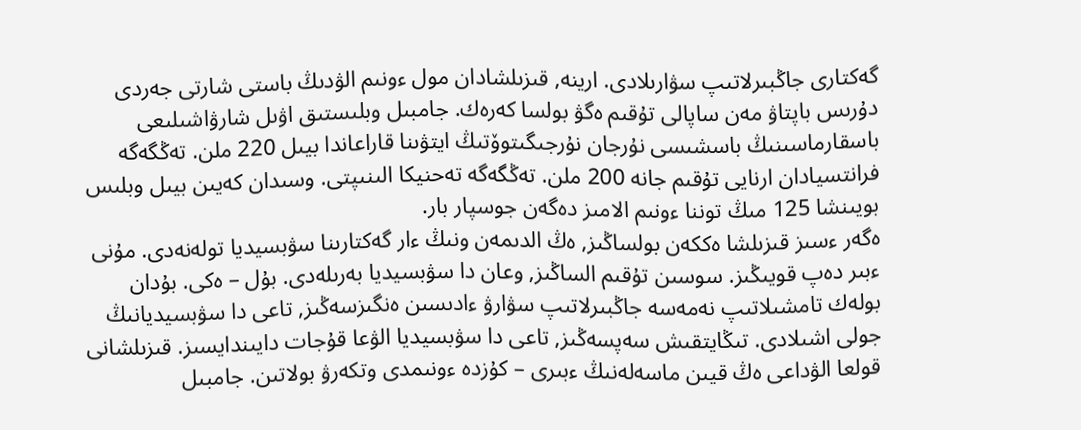گەكتارى جاڭبىرلاتىپ سۋارىلادى. ارينە, قىزىلشادان مول ءونىم الۋدىڭ باستى شارتى جەردى دۇرىس باپتاۋ مەن ساپالى تۇقىم ەگۋ بولسا كەرەك. جامبىل وبلىستىق اۋىل شارۋاشىلىعى باسقارماسىنىڭ باسشىسى نۇرجان نۇرجىگىتوۆتىڭ ايتۋىنا قاراعاندا بيىل 220 ملن. تەڭگەگە فرانتسيادان ارنايى تۇقىم جانە 200 ملن. تەڭگەگە تەحنيكا الىنىپتى. وسىدان كەيىن بيىل وبلىس بويىنشا 125 مىڭ توننا ءونىم الامىز دەگەن جوسپار بار.
ەگەر ءسىز قىزىلشا ەككەن بولساڭىز, ەڭ الدىمەن ونىڭ ءار گەكتارىنا سۋبسيديا تولەنەدى. مۇنى ءبىر دەپ قويىڭىز. سوسىن تۇقىم الساڭىز, وعان دا سۋبسيديا بەرىلەدى. بۇل – ەكى. بۇدان بولەك تامشىلاتىپ نەمەسە جاڭبىرلاتىپ سۋارۋ ءادىسىن ەنگىزسەڭىز, تاعى دا سۋبسيديانىڭ جولى اشىلادى. تىڭايتقىش سەپسەڭىز, تاعى دا سۋبسيديا الۋعا قۇجات دايىندايسىز. قىزىلشانى قولعا الۋداعى ەڭ قيىن ماسەلەنىڭ ءبىرى – كۇزدە ءونىمدى وتكەرۋ بولاتىن. جامبىل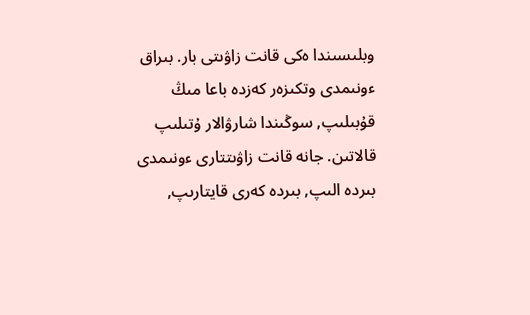وبلىسىندا ەكى قانت زاۋىتى بار. بىراق ءونىمدى وتكىزەر كەزدە باعا مىڭ قۇبىلىپ, سوڭىندا شارۋالار ۇتىلىپ قالاتىن. جانە قانت زاۋىتتارى ءونىمدى بىردە الىپ, بىردە كەرى قايتارىپ,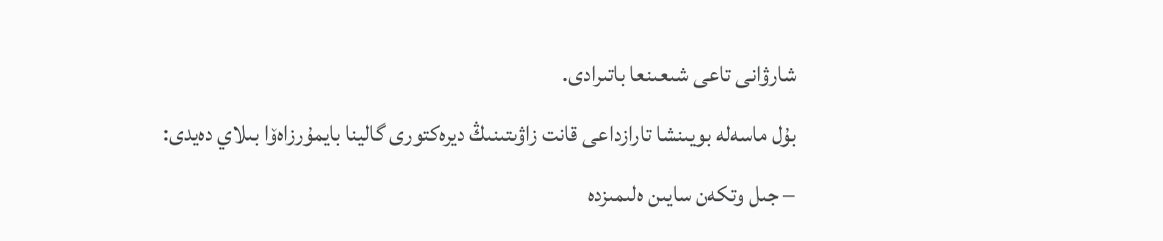شارۋانى تاعى شىعىنعا باتىرادى.
بۇل ماسەلە بويىنشا تارازداعى قانت زاۋىتىنىڭ ديرەكتورى گالينا بايمۇرزاەۆا بىلاي دەيدى:
– جىل وتكەن سايىن ەلىمىزدە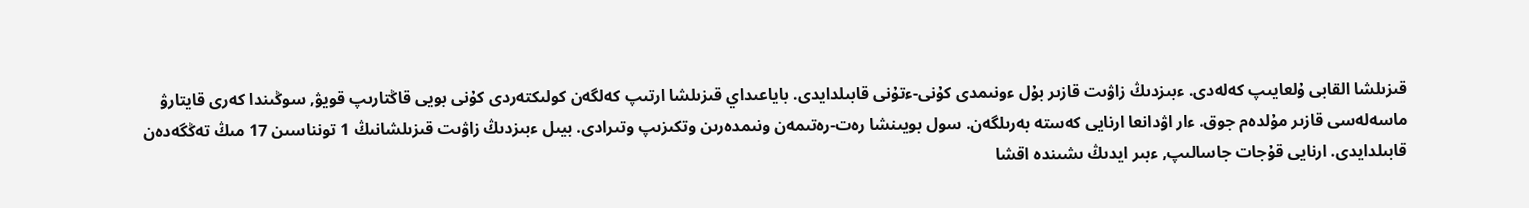قىزىلشا القابى ۇلعايىپ كەلەدى. ءبىزدىڭ زاۋىت قازىر بۇل ءونىمدى كۇنى-ءتۇنى قابىلدايدى. باياعىداي قىزىلشا ارتىپ كەلگەن كولىكتەردى كۇنى بويى قاڭتارىپ قويۋ, سوڭىندا كەرى قايتارۋ ماسەلەسى قازىر مۇلدەم جوق. ءار اۋدانعا ارنايى كەستە بەرىلگەن. سول بويىنشا رەت-رەتىمەن ونىمدەرىن وتكىزىپ وتىرادى. بيىل ءبىزدىڭ زاۋىت قىزىلشانىڭ 1 تونناسىن 17 مىڭ تەڭگەدەن قابىلدايدى. ارنايى قۇجات جاسالىپ, ءبىر ايدىڭ ىشىندە اقشا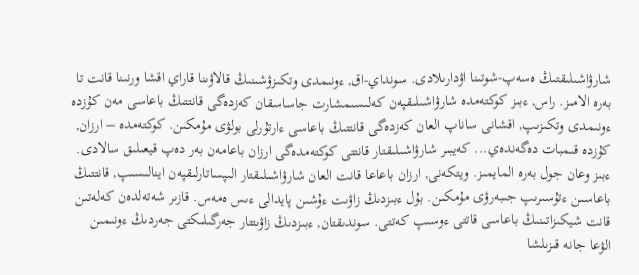شارۋاشىلىقتىڭ ەسەپ-شوتىنا اۋدارىلادى. سونداي-اق, ءونىمدى وتكىزۋشىنىڭ قالاۋىنا قاراي اقشا ورنىنا قانت تا بەرە الامىز. راس, ءبىز كوكتەمدە شارۋاشىلىقپەن كەلىسىمشارت جاساسقان كەزدەگى قانتتىڭ باعاسى مەن كۇزدە ءونىمدى وتكىزىپ, اقشانى ساناپ العان كەزدەگى قانتتىڭ باعاسى ءارتۇرلى بولۋى مۇمكىن. كوكتەمدە – ارزان, كۇزدە قىمبات دەگەندەي... كەيبىر شارۋاشىلىقتار قانتتى كوكتەمدەگى ارزان باعامەن بەر دەپ قيعىلىق سالادى. ءبىز وعان جول بەرە المايمىز. ويتكەنى, ارزان باعاعا قانت العان شارۋاشىلىقتار الىپساتارلىقپەن اينالىسىپ, قانتتىڭ باعاسىن ءتۇسىرىپ جىبەرۋى مۇمكىن. بۇل ءبىزدىڭ زاۋىت ءۇشىن پايدالى ءىس ەمەس. قازىر شەتەلدەن كەلەتىن قانت شيكىزاتىنىڭ باعاسى قاتتى ءوسىپ كەتتى. سوندىقتان, ءبىزدىڭ زاۋىتتار جەرگىلىكتى جەردىڭ ءونىمىن الۋعا جانە قىزىلشا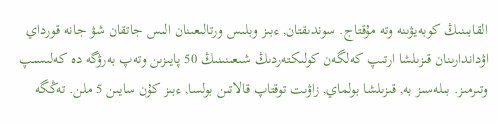القابىنىڭ كوبەيۋىنە وتە مۇقتاج. سوندىقتان, ءبىز وبلىس ورتالىعىنان الىس جاتقان شۋ جانە قورداي اۋداندارىنان قىزىلشا ارتىپ كەلگەن كولىكتەردىڭ شىعىنىنىڭ 50 پايىزىن وتەپ بەرۋگە دە كەلىسىپ وتىرمىز. بىلەسىز بە, قىزىلشا بولماي, زاۋىت توقتاپ قالاتىن بولسا, ءبىز كۇن سايىن 5 ملن. تەڭگە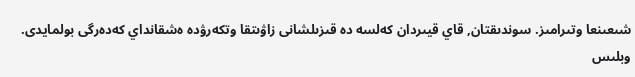شىعىنعا وتىرامىز. سوندىقتان, قاي قيىردان كەلسە دە قىزىلشانى زاۋىتقا وتكەرۋدە ەشقانداي كەدەرگى بولمايدى.
وبلىس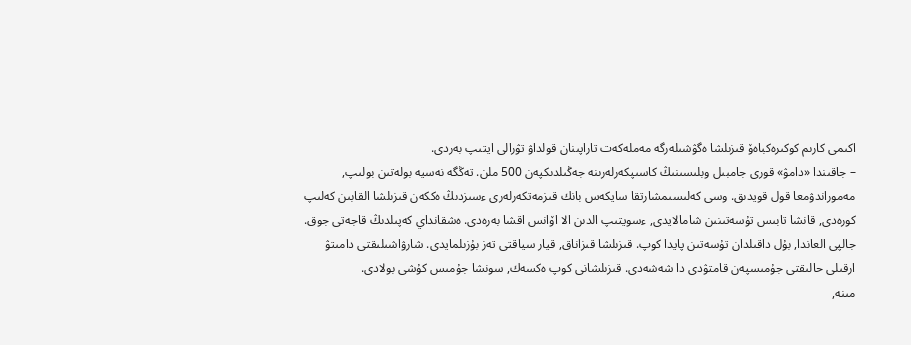اكىمى كارىم كوكىرەكباەۆ قىزىلشا ەگۋشىلەرگە مەملەكەت تاراپىنان قولداۋ تۋرالى ايتىپ بەردى.
– جاقىندا «دامۋ» قورى جامبىل وبلىسىنىڭ كاسىپكەرلەرىنە جەڭىلدىكپەن 500 ملن. تەڭگە نەسيە بولەتىن بولىپ, مەموراندۋمعا قول قويدىق. وسى كەلىسىمشارتقا سايكەس بانك قىزمەتكەرلەرى ءسىزدىڭ ەككەن قىزىلشا القابىن كەلىپ كورەدى, قانشا تابىس تۇسەتىنىن شامالايدى, ءسويتىپ الدىن الا اۆانس اقشا بەرەدى. ەشقانداي كەپىلدىڭ قاجەتى جوق. جالپى العاندا, بۇل داقىلدان تۇسەتىن پايدا كوپ. قىزىلشا قىزاناق, قيار سياقتى تەز بۇزىلمايدى. شارۋاشىلىقتى دامىتۋ ارقىلى حالىقتى جۇمىسپەن قامتۋدى دا شەشەدى. قىزىلشانى كوپ ەكسەك, سونشا جۇمىس كۇشى بولادى.
مىنە,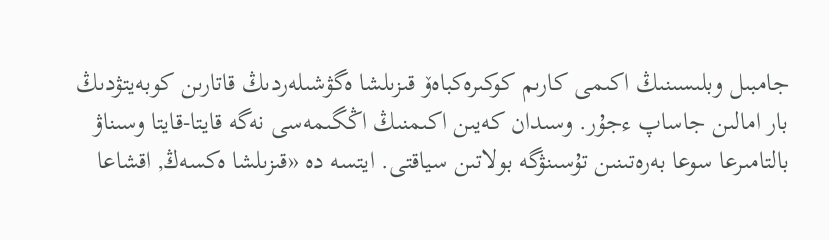جامبىل وبلىسىنىڭ اكىمى كارىم كوكىرەكباەۆ قىزىلشا ەگۋشىلەردىڭ قاتارىن كوبەيتۋدىڭ بار امالىن جاساپ ءجۇر. وسىدان كەيىن اكىمنىڭ اڭگىمەسى نەگە قايتا-قايتا وسىناۋ بالتامىرعا سوعا بەرەتىنىن تۇسىنۋگە بولاتىن سياقتى. ايتسە دە «قىزىلشا ەكسەڭ, اقشاعا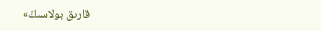قارىق بولاسىڭ»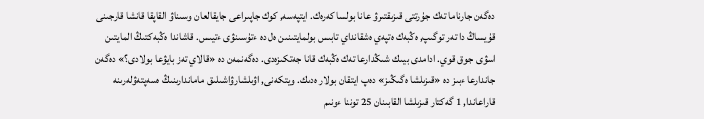دەگەن جارناما تەك جۇرتتى قىزىقتىرۋ عانا بولسا كەرەك. ايتپەسە, كوك جاپىراعى جايقالعان وسىناۋ القاپقا قانشا قارجىنى قۇيساڭ دا تەر توگىپ, ەڭبەك ەتپەي ەشقانداي تابىس بولمايتىنىن ەل دە ءتۇسىنۋى ءتيىس. قاشاندا ەڭبەكتىڭ المايتىن اسۋى جوق قوي. ادامدى بيىك شىڭدارعا تەك ەڭبەك قانا جەتكىزەدى. دەگەنمەن دە «قالاي تەز بايۋعا بولادى؟» دەگەن جاندارعا ءبىز دە «قىزىلشا ەگىڭىز» دەپ ايتقان بولار ەدىك. ويتكەنى, اۋىلشارۋاشىلىق ماماندارىنىڭ ەسەپتەۋلەرىنە قاراعاندا, 1 گەكتار قىزىلشا القابىنان 25 توننا ءونىم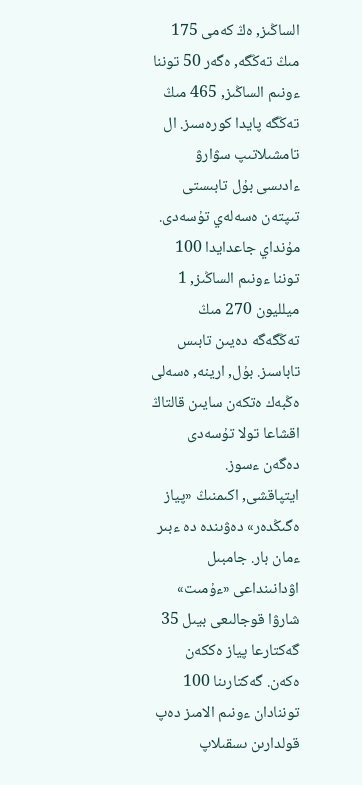الساڭىز, ەڭ كەمى 175 مىڭ تەڭگە, ەگەر 50 توننا ءونىم الساڭىز, 465 مىڭ تەڭگە پايدا كورەسىز. ال تامشىلاتىپ سۋارۋ ءادىسى بۇل تابىستى تىپتەن ەسەلەي تۇسەدى. مۇنداي جاعدايدا 100 توننا ءونىم الساڭىز, 1 ميلليون 270 مىڭ تەڭگەگە دەيىن تابىس تاباسىز. بۇل, ارينە, ەسەلى ەڭبەك ەتكەن سايىن قالتاڭ اقشاعا تولا تۇسەدى دەگەن ءسوز.
ايتپاقشى, اكىمنىڭ «پياز ەگىڭدەر» دەۋىندە دە ءبىر ءمان بار. جامبىل اۋدانىنداعى «ءۇمىت» شارۋا قوجالىعى بيىل 35 گەكتارعا پياز ەككەن ەكەن. گەكتارىنا 100 توننادان ءونىم الامىز دەپ قولدارىن ىسقىلاپ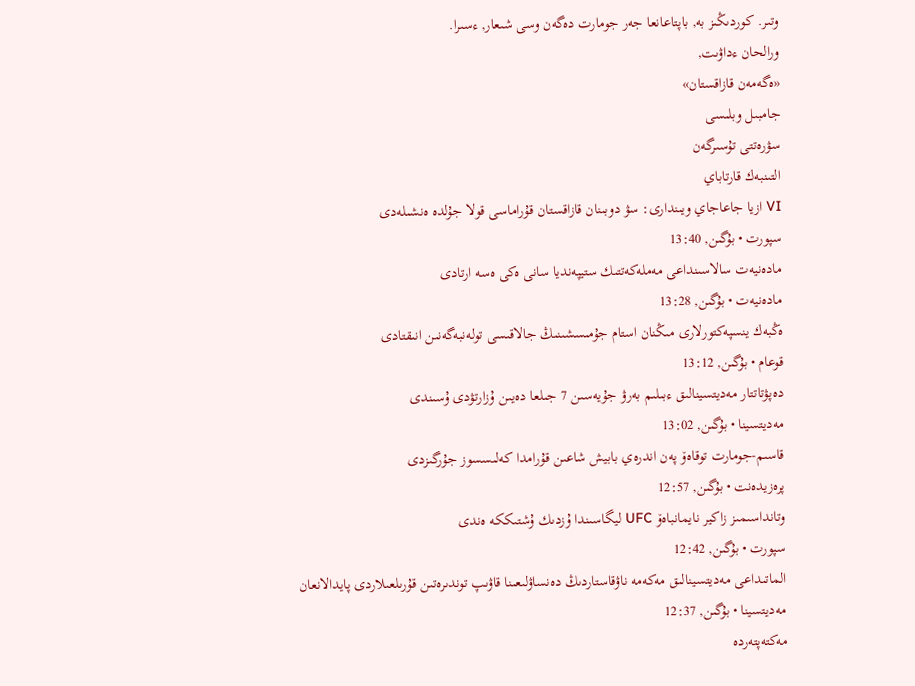وتىر. كوردىڭىز بە, باپتاعانعا جەر جومارت دەگەن وسى شىعار, ءسىرا.
ورالحان ءداۋىت,
«ەگەمەن قازاقستان»
جامبىل وبلىسى
سۋرەتتى تۇسىرگەن
التىنبەك قارتاباي
VI ازيا جاعاجاي ويىندارى: سۋ دوبىنان قازاقستان قۇراماسى قولا جۇلدە ەنشىلەدى
سپورت • بۇگىن, 13:40
مادەنيەت سالاسىنداعى مەملەكەتتىك ستيپەنديا سانى ەكى ەسە ارتادى
مادەنيەت • بۇگىن, 13:28
ەڭبەك ينسپەكتورلارى مىڭنان استام جۇمىسشىنىڭ جالاقىسى تولەنبەگەنىن انىقتادى
قوعام • بۇگىن, 13:12
دەپۋتاتتار مەديتسينالىق ءبىلىم بەرۋ جۇيەسىن 7 جىلعا دەيىن ۇزارتۋدى ۇسىندى
مەديتسينا • بۇگىن, 13:02
قاسىم-جومارت توقاەۆ پەن اندرەي بابيش شاعىن قۇرامدا كەلىسسوز جۇرگىزدى
پرەزيدەنت • بۇگىن, 12:57
وتانداسىمىز زاكير نايمانباەۆ UFC ليگاسىندا ۇزدىك ۇشتىككە ەندى
سپورت • بۇگىن, 12:42
الماتىداعى مەديتسينالىق مەكەمە ناۋقاستاردىڭ دەنساۋلىعىنا قاۋىپ توندىرەتىن قۇرىلعىلاردى پايدالانعان
مەديتسينا • بۇگىن, 12:37
مەكتەپتەردە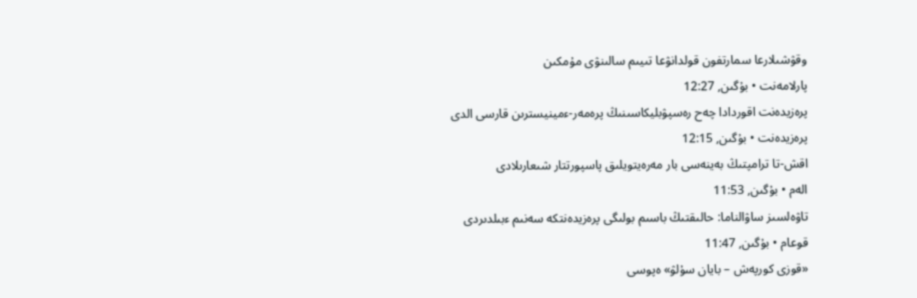وقۋشىلارعا سمارتفون قولدانۋعا تىيىم سالىنۋى مۇمكىن
پارلامەنت • بۇگىن, 12:27
پرەزيدەنت اقوردادا چەح رەسپۋبليكاسىنىڭ پرەمەر-ءمينيسترىن قارسى الدى
پرەزيدەنت • بۇگىن, 12:15
اقش-تا ترامپتىڭ بەينەسى بار مەرەيتويلىق پاسپورتتار شىعارىلادى
الەم • بۇگىن, 11:53
تاۋەلسىز ساۋالناما: حالىقتىڭ باسىم بولىگى پرەزيدەنتكە سەنىم ءبىلدىردى
قوعام • بۇگىن, 11:47
«قوزى كورپەش – بايان سۇلۋ» ەپوسى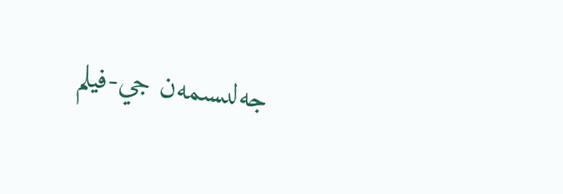جەلىسىمەن جي-فيلم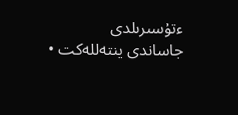ءتۇسىرىلدى
جاساندى ينتەللەكت •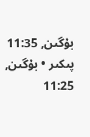بۇگىن, 11:35
پىكىر • بۇگىن, 11:25